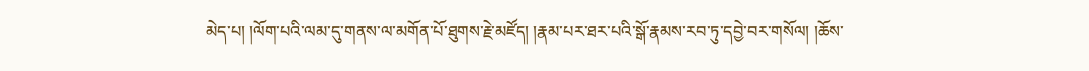མེད་པ། །ལོག་པའི་ལམ་དུ་གནས་ལ་མགོན་པོ་ཐུགས་རྗེ་མཛོད། །རྣམ་པར་ཐར་པའི་སྒོ་རྣམས་རབ་ཏུ་དབྱེ་བར་གསོལ། །ཆོས་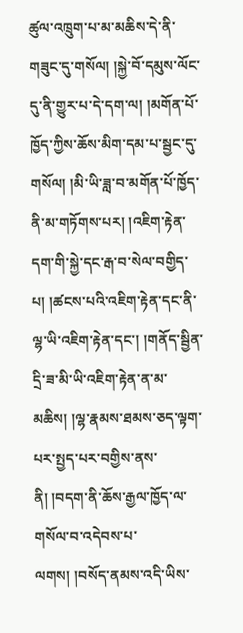ཚུལ་འཁྲུག་པ་མ་མཆིས་དེ་ནི་གཟུང་དུ་གསོལ། །སྐྱེ་བོ་དམུས་ལོང་དུ་ནི་གྱུར་པ་དེ་དག་ལ། །མགོན་པོ་ཁྱོད་ཀྱིས་ཆོས་མིག་དམ་པ་སྦྱང་དུ་གསོལ། །མི་ཡི་ཟླ་བ་མགོན་པོ་ཁྱོད་ནི་མ་གཏོགས་པར། །འཇིག་རྟེན་དག་གི་སྐྱེ་དང་རྒ་བ་སེལ་བགྱིད་པ། །ཚངས་པའི་འཇིག་རྟེན་དང་ནི་ལྷ་ཡི་འཇིག་རྟེན་དང་། །གནོད་སྦྱིན་དྲི་ཟ་མི་ཡི་འཇིག་རྟེན་ན་མ་མཆིས། །ལྷ་རྣམས་ཐམས་ཅད་ལྟག་པར་སྤྱད་པར་བགྱིས་ནས་ནི། །བདག་ནི་ཆོས་རྒྱལ་ཁྱོད་ལ་གསོལ་བ་འདེབས་པ་ལགས། །བསོད་ནམས་འདི་ཡིས་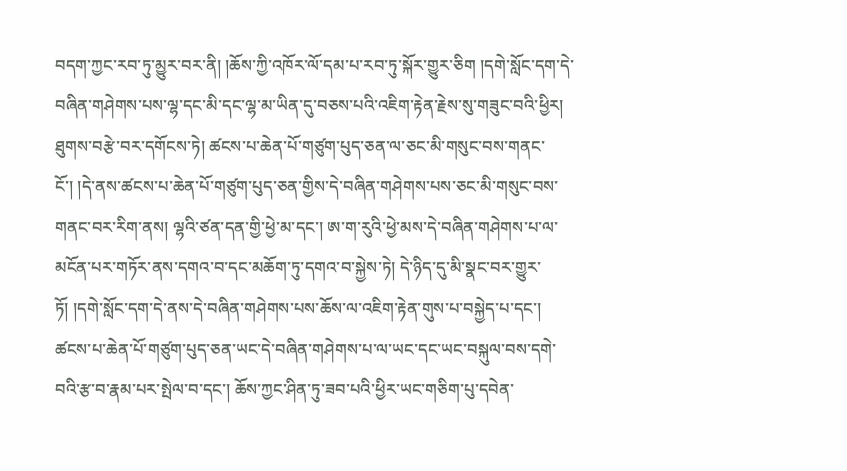བདག་ཀྱང་རབ་ཏུ་མྱུར་བར་ནི། །ཆོས་ཀྱི་འཁོར་ལོ་དམ་པ་རབ་ཏུ་སྐོར་གྱུར་ཅིག །དགེ་སློང་དག་དེ་བཞིན་གཤེགས་པས་ལྷ་དང་མི་དང་ལྷ་མ་ཡིན་དུ་བཅས་པའི་འཇིག་རྟེན་རྗེས་སུ་གཟུང་བའི་ཕྱིར། ཐུགས་བརྩེ་བར་དགོངས་ཏེ། ཚངས་པ་ཆེན་པོ་གཙུག་པུད་ཅན་ལ་ཅང་མི་གསུང་བས་གནང་ངོ་། །དེ་ནས་ཚངས་པ་ཆེན་པོ་གཙུག་པུད་ཅན་གྱིས་དེ་བཞིན་གཤེགས་པས་ཅང་མི་གསུང་བས་གནང་བར་རིག་ནས། ལྷའི་ཙན་དན་གྱི་ཕྱེ་མ་དང་། ཨ་ག་རུའི་ཕྱེ་མས་དེ་བཞིན་གཤེགས་པ་ལ་མངོན་པར་གཏོར་ནས་དགའ་བ་དང་མཆོག་ཏུ་དགའ་བ་སྐྱེས་ཏེ། དེ་ཉིད་དུ་མི་སྣང་བར་གྱུར་ཏོ། །དགེ་སློང་དག་དེ་ནས་དེ་བཞིན་གཤེགས་པས་ཆོས་ལ་འཇིག་རྟེན་གུས་པ་བསྐྱེད་པ་དང་། ཚངས་པ་ཆེན་པོ་གཙུག་པུད་ཅན་ཡང་དེ་བཞིན་གཤེགས་པ་ལ་ཡང་དང་ཡང་བསྐུལ་བས་དགེ་བའི་རྩ་བ་རྣམ་པར་སྤེལ་བ་དང་། ཆོས་ཀྱང་ཤིན་ཏུ་ཟབ་པའི་ཕྱིར་ཡང་གཅིག་པུ་དབེན་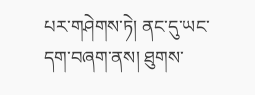པར་གཤེགས་ཏེ། ནང་དུ་ཡང་དག་བཞག་ནས། ཐུགས་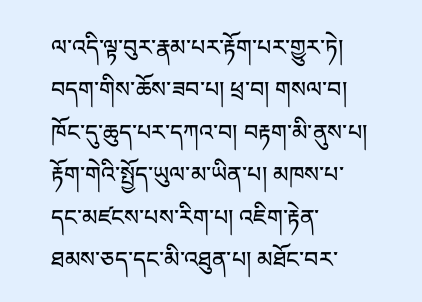ལ་འདི་ལྟ་བུར་རྣམ་པར་རྟོག་པར་གྱུར་ཏེ། བདག་གིས་ཆོས་ཟབ་པ། ཕྲ་བ། གསལ་བ། ཁོང་དུ་ཆུད་པར་དཀའ་བ། བརྟག་མི་ནུས་པ། རྟོག་གེའི་སྤྱོད་ཡུལ་མ་ཡིན་པ། མཁས་པ་དང་མཛངས་པས་རིག་པ། འཇིག་རྟེན་ཐམས་ཅད་དང་མི་འཐུན་པ། མཐོང་བར་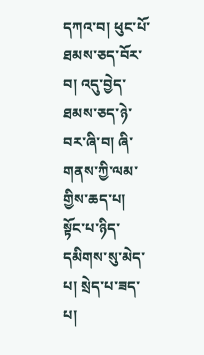དཀའ་བ། ཕུང་པོ་ཐམས་ཅད་བོར་བ། འདུ་བྱེད་ཐམས་ཅད་ཉེ་བར་ཞི་བ། ཞི་གནས་ཀྱི་ལམ་གྱིས་ཆད་པ། སྟོང་པ་ཉིད་དམིགས་སུ་མེད་པ། སྲེད་པ་ཟད་པ།